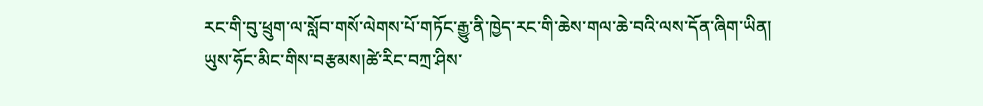རང་གི་བུ་ཕྲུག་ལ་སློབ་གསོ་ལེགས་པོ་གཏོང་རྒྱུ་ནི་ཁྱེད་རང་གི་ཆེས་གལ་ཆེ་བའི་ལས་དོན་ཞིག་ཡིན།
ཡུས་ཧོང་མིང་གིས་བརྩམས།ཚེ་རིང་བཀྲ་ཤིས་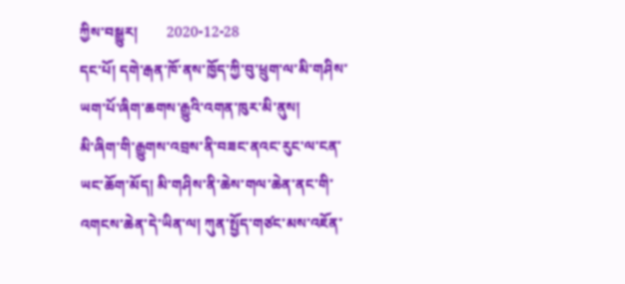ཀྱིས་བསྒྱུར།        2020-12-28
དང་པོ། དགེ་རྒན་ཁོ་ནས་ཁྱོད་ཀྱི་བུ་ཕྲུག་ལ་མི་གཤིས་ཡག་པོ་ཞིག་ཆགས་རྒྱུའི་འགན་ཁུར་མི་ནུས།
མི་ཞིག་གི་རྒྱུགས་འབྲས་ནི་བཟང་ནའང་རུང་ལ་ངན་ཡང་ཆོག་མོད། མི་གཤིས་ནི་ཆེས་གལ་ཆེན་ནང་གི་འགངས་ཆེན་དེ་ཡིན་ལ། ཀུན་སྤྱོད་གཙང་མས་འཇོན་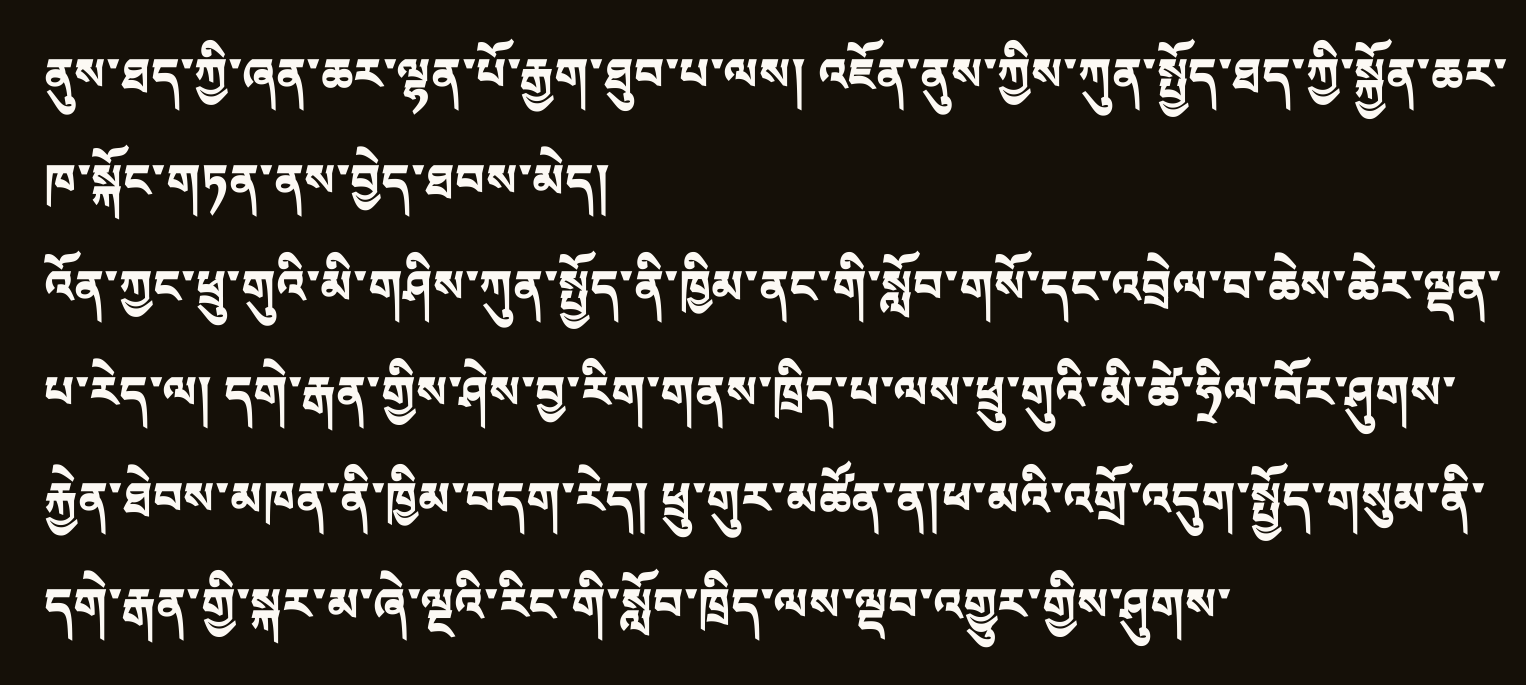ནུས་ཐད་ཀྱི་ཞན་ཆར་ལྷན་པོ་རྒྱག་ཐུབ་པ་ལས། འཇོན་ནུས་ཀྱིས་ཀུན་སྤྱོད་ཐད་ཀྱི་སྐྱོན་ཆར་ཁ་སྐོང་གཏན་ནས་བྱེད་ཐབས་མེད།
འོན་ཀྱང་ཕྲུ་གུའི་མི་གཤིས་ཀུན་སྤྱོད་ནི་ཁྱིམ་ནང་གི་སློབ་གསོ་དང་འབྲེལ་བ་ཆེས་ཆེར་ལྡན་པ་རེད་ལ། དགེ་རྒན་གྱིས་ཤེས་བྱ་རིག་གནས་ཁྲིད་པ་ལས་ཕྲུ་གུའི་མི་ཚེ་ཧྲིལ་བོར་ཤུགས་རྐྱེན་ཐེབས་མཁན་ནི་ཁྱིམ་བདག་རེད། ཕྲུ་གུར་མཚོན་ན།ཕ་མའི་འགྲོ་འདུག་སྤྱོད་གསུམ་ནི་དགེ་རྒན་གྱི་སྐར་མ་ཞེ་ལྔའི་རིང་གི་སློབ་ཁྲིད་ལས་ལྡབ་འགྱུར་གྱིས་ཤུགས་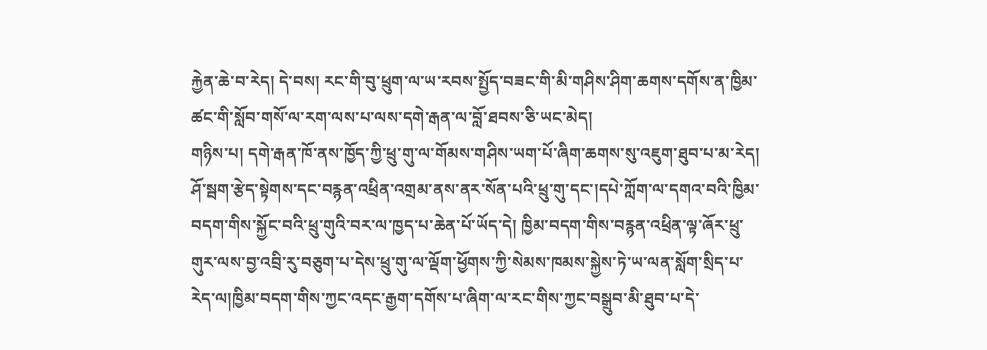རྐྱེན་ཆེ་བ་རེད། དེ་བས། རང་གི་བུ་ཕྲུག་ལ་ཡ་རབས་སྤྱོད་བཟང་གི་མི་གཤིས་ཤིག་ཆགས་དགོས་ན་ཁྱིམ་ཚང་གི་སློབ་གསོ་ལ་རག་ལས་པ་ལས་དགེ་རྒན་ལ་བློ་ཐབས་ཅི་ཡང་མེད།
གཉིས་པ། དགེ་རྒན་ཁོ་ནས་ཁྱོད་ཀྱི་ཕྲུ་གུ་ལ་གོམས་གཤིས་ཡག་པོ་ཞིག་ཆགས་སུ་འཇུག་ཐུབ་པ་མ་རེད།
ཤོ་སྦག་རྩེད་སྟེགས་དང་བརྙན་འཕྲིན་འགྲམ་ནས་ནར་སོན་པའི་ཕྲུ་གུ་དང་།དཔེ་ཀློག་ལ་དགའ་བའི་ཁྱིམ་བདག་གིས་སྐྱོང་བའི་ཕྲུ་གུའི་བར་ལ་ཁྱད་པ་ཆེན་པོ་ཡོད་དེ། ཁྱིམ་བདག་གིས་བརྙན་འཕྲིན་ལྟ་ཞོར་ཕྲུ་གུར་ལས་བྱ་འབྲི་རུ་བཅུག་པ་དེས་ཕྲུ་གུ་ལ་ལྡོག་ཕྱོགས་ཀྱི་སེམས་ཁམས་སྐྱེས་ཏེ་ཡ་ལན་སློག་སྲིད་པ་རེད་ལ།ཁྱིམ་བདག་གིས་ཀྱང་འདང་རྒྱག་དགོས་པ་ཞིག་ལ་རང་གིས་ཀྱང་བསྒྲུབ་མི་ཐུབ་པ་དེ་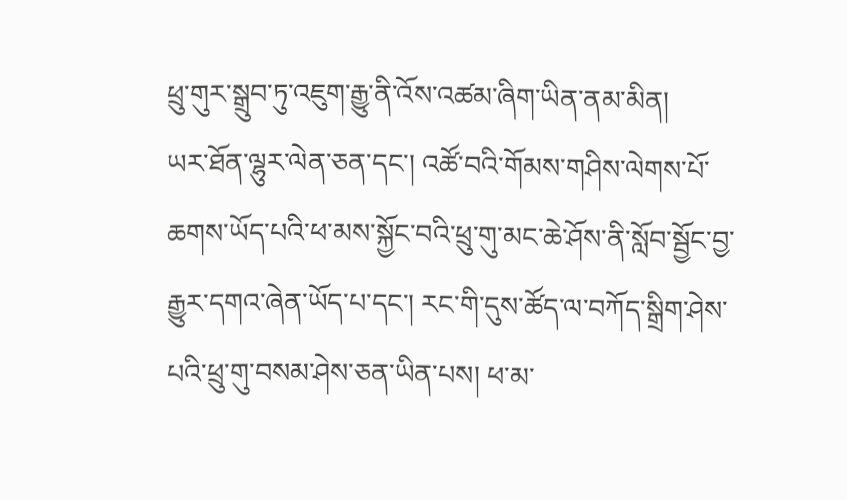ཕྲུ་གུར་སྒྲུབ་ཏུ་འཇུག་རྒྱུ་ནི་འོས་འཚམ་ཞིག་ཡིན་ནམ་མིན།
ཡར་ཐོན་ལྷུར་ལེན་ཅན་དང་། འཚོ་བའི་གོམས་གཤིས་ལེགས་པོ་ཆགས་ཡོད་པའི་ཕ་མས་སྐྱོང་བའི་ཕྲུ་གུ་མང་ཆེ་ཤོས་ནི་སློབ་སྦྱོང་བྱ་རྒྱུར་དགའ་ཞེན་ཡོད་པ་དང་། རང་གི་དུས་ཚོད་ལ་བཀོད་སྒྲིག་ཤེས་པའི་ཕྲུ་གུ་བསམ་ཤེས་ཅན་ཡིན་པས། ཕ་མ་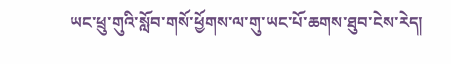ཡང་ཕྲུ་གུའི་སློབ་གསོ་ཕྱོགས་ལ་གུ་ཡང་པོ་ཆགས་ཐུབ་ངེས་རེད།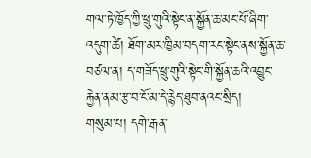གལ་ཏེ་ཁྱོད་ཀྱི་ཕྲུ་གུའི་སྟེང་ན་སྐྱོན་ཆ་མང་པོ་ཞིག་འདུག་ཚེ། ཐོག་མར་ཁྱིམ་བདག་རང་སྟེང་ནས་སྐྱོན་ཆ་བཙལ་ན། ད་གཟོད་ཕྲུ་གུའི་སྟེང་གི་སྐྱོན་ཆའི་འབྱུང་རྐྱེན་ནམ་རྩ་བ་ངོ་མ་དེ་རྙེད་ཐུབ་ནའང་སྲིད།
གསུམ་པ། དགེ་རྒན་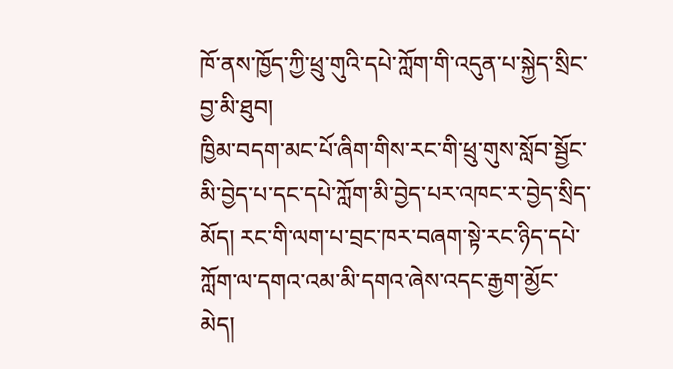ཁོ་ནས་ཁྱོད་ཀྱི་ཕྲུ་གུའི་དཔེ་ཀློག་གི་འདུན་པ་སྐྱེད་སྲིང་བྱ་མི་ཐུབ།
ཁྱིམ་བདག་མང་པོ་ཞིག་གིས་རང་གི་ཕྲུ་གུས་སློབ་སྦྱོང་མི་བྱེད་པ་དང་དཔེ་ཀློག་མི་བྱེད་པར་འཁང་ར་བྱེད་སྲིད་མོད། རང་གི་ལག་པ་བྲང་ཁར་བཞག་སྟེ་རང་ཉིད་དཔེ་ཀློག་ལ་དགའ་འམ་མི་དགའ་ཞེས་འདང་རྒྱག་མྱོང་མེད།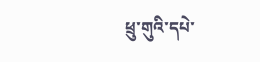ཕྲུ་གུའི་དཔེ་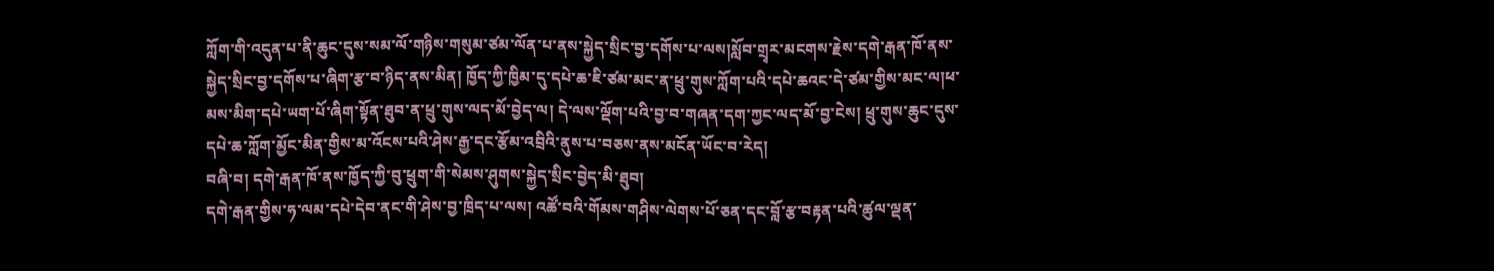ཀློག་གི་འདུན་པ་ནི་ཆུང་དུས་སམ་ལོ་གཉིས་གསུམ་ཙམ་ལོན་པ་ནས་སྐྱེད་སྲིང་བྱ་དགོས་པ་ལས།སློབ་གྲྭར་མངགས་རྗེས་དགེ་རྒན་ཁོ་ནས་སྐྱེད་སྲིང་བྱ་དགོས་པ་ཞིག་རྩ་བ་ཉིད་ནས་མིན། ཁྱོད་ཀྱི་ཁྱིམ་དུ་དཔེ་ཆ་ཇི་ཙམ་མང་ན་ཕྲུ་གུས་ཀློག་པའི་དཔེ་ཆའང་དེ་ཙམ་གྱིས་མང་ལ།ཕ་མས་མིག་དཔེ་ཡག་པོ་ཞིག་སྟོན་ཐུབ་ན་ཕྲུ་གུས་ལད་མོ་བྱེད་ལ། དེ་ལས་ལྡོག་པའི་བྱ་བ་གཞན་དག་ཀྱང་ལད་མོ་བྱ་ངེས། ཕྲུ་གུས་ཆུང་དུས་དཔེ་ཆ་ཀློག་མྱོང་མིན་གྱིས་མ་འོངས་པའི་ཤེས་རྒྱ་དང་རྩོམ་འབྲིའི་ནུས་པ་བཅས་ནས་མངོན་ཡོང་བ་རེད།
བཞི་བ། དགེ་རྒན་ཁོ་ནས་ཁྱོད་ཀྱི་བུ་ཕྲུག་གི་སེམས་ཤུགས་སྐྱེད་སྲིང་བྱེད་མི་ཐུབ།
དགེ་རྒན་གྱིས་ཧ་ལམ་དཔེ་དེབ་ནང་གི་ཤེས་བྱ་ཁྲིད་པ་ལས། འཚོ་བའི་གོམས་གཤིས་ལེགས་པོ་ཅན་དང་བློ་རྩ་བརྟན་པའི་ཚུལ་ལྡན་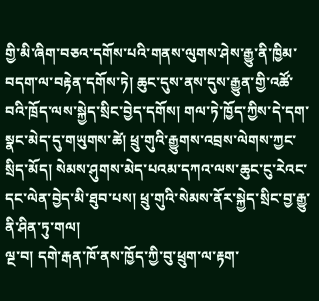གྱི་མི་ཞིག་བཅའ་དགོས་པའི་གནས་ལུགས་ཤེས་རྒྱུ་ནི་ཁྱིམ་བདག་ལ་བརྟེན་དགོས་ཏེ། ཆུང་དུས་ནས་དུས་རྒྱུན་གྱི་འཚོ་བའི་ཁྲོད་ལས་སྐྱེད་སྲིང་བྱེད་དགོས། གལ་ཏེ་ཁྱོད་ཀྱིས་དེ་དག་སྣང་མེད་དུ་གཡུགས་ཚེ། ཕྲུ་གུའི་རྒྱུགས་འབྲས་ལེགས་ཀྱང་སྲིད་མོད། སེམས་ཤུགས་མེད་པའམ་དཀའ་ལས་ཆུང་ངུ་རེའང་དང་ལེན་བྱེད་མི་ཐུབ་པས། ཕྲུ་གུའི་སེམས་ནོར་སྐྱེད་སྲིང་བྱ་རྒྱུ་ནི་ཤིན་ཏུ་གལ།
ལྔ་བ། དགེ་རྒན་ཁོ་ནས་ཁྱོད་ཀྱི་བུ་ཕྲུག་ལ་རྟག་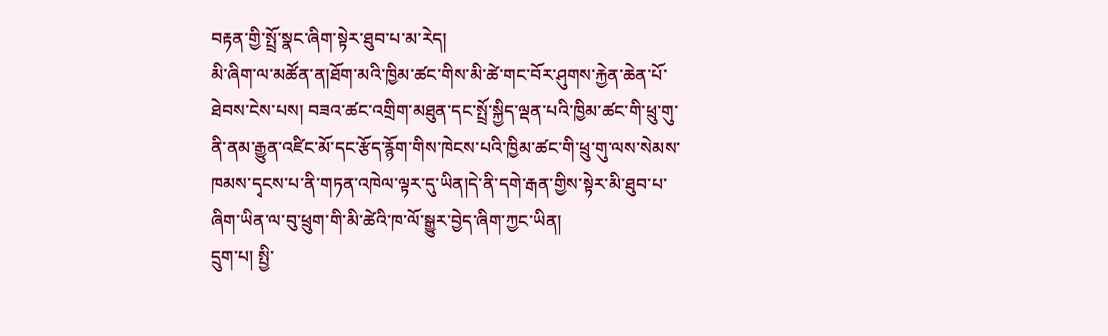བརྟན་གྱི་སྤྲོ་སྣང་ཞིག་སྟེར་ཐུབ་པ་མ་རེད།
མི་ཞིག་ལ་མཚོན་ན།ཐོག་མའི་ཁྱིམ་ཚང་གིས་མི་ཚེ་གང་བོར་ཤུགས་རྐྱེན་ཆེན་པོ་ཐེབས་ངེས་པས། བཟའ་ཚང་འགྲིག་མཐུན་དང་སྤྲོ་སྐྱིད་ལྡན་པའི་ཁྱིམ་ཚང་གི་ཕྲུ་གུ་ནི་ནམ་རྒྱུན་འཛིང་མོ་དང་རྩོད་རྙོག་གིས་ཁེངས་པའི་ཁྱིམ་ཚང་གི་ཕྲུ་གུ་ལས་སེམས་ཁམས་དྭངས་པ་ནི་གཏན་འཁེལ་ལྟར་དུ་ཡིན།དེ་ནི་དགེ་རྒན་གྱིས་སྟེར་མི་ཐུབ་པ་ཞིག་ཡིན་ལ་བུ་ཕྲུག་གི་མི་ཚེའི་ཁ་ལོ་སྒྱུར་བྱེད་ཞིག་ཀྱང་ཡིན།
དྲུག་པ། སྤྱི་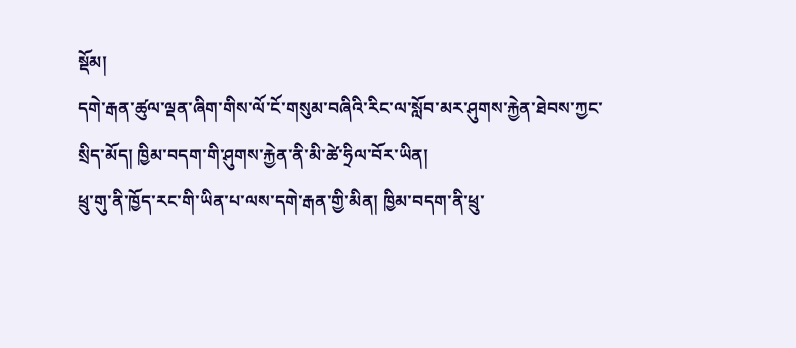སྡོམ།
དགེ་རྒན་ཚུལ་ལྡན་ཞིག་གིས་ལོ་ངོ་གསུམ་བཞིའི་རིང་ལ་སློབ་མར་ཤུགས་རྐྱེན་ཐེབས་ཀྱང་སྲིད་མོད། ཁྱིམ་བདག་གི་ཤུགས་རྐྱེན་ནི་མི་ཚེ་ཧྲིལ་བོར་ཡིན།
ཕྲུ་གུ་ནི་ཁྱོད་རང་གི་ཡིན་པ་ལས་དགེ་རྒན་གྱི་མིན། ཁྱིམ་བདག་ནི་ཕྲུ་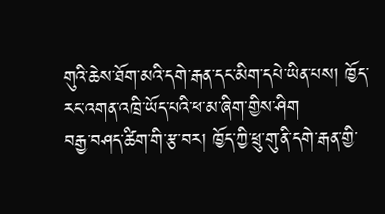གུའི་ཆེས་ཐོག་མའི་དགེ་རྒན་དང་མིག་དཔེ་ཡིན་པས། ཁྱོད་རང་འགན་འཁྲི་ཡོད་པའི་ཕ་མ་ཞིག་གྱིས་ཤིག
བརྒྱ་བཤད་ཚིག་གི་རྩ་བར། ཁྱོད་ཀྱི་ཕྲུ་གུ་ནི་དགེ་རྒན་གྱི་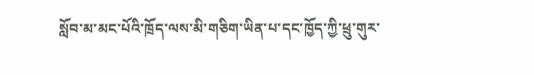སློབ་མ་མང་པོའི་ཁྲོད་ལས་མི་གཅིག་ཡིན་པ་དང་ཁྱོད་ཀྱི་ཕྲུ་གུར་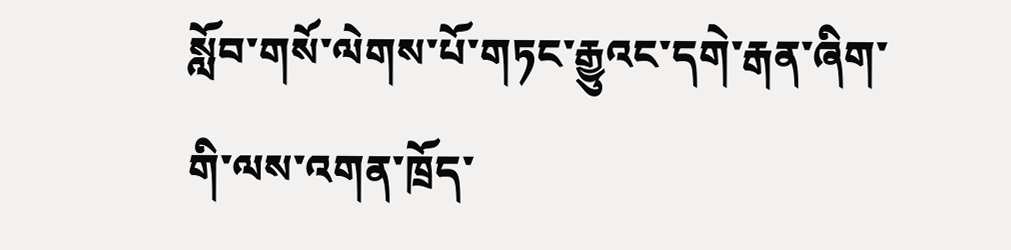སློབ་གསོ་ལེགས་པོ་གཏང་རྒྱུའང་དགེ་རྒན་ཞིག་གི་ལས་འགན་ཁྲོད་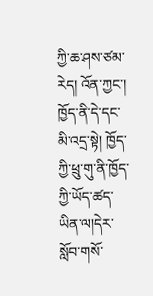ཀྱི་ཆ་ཤས་ཙམ་རེད། འོན་ཀྱང་། ཁྱོད་ནི་དེ་དང་མི་འདྲ་སྟེ། ཁྱོད་ཀྱི་ཕྲུ་གུ་ནི་ཁྱོད་ཀྱི་ཡོད་ཚད་ཡིན་ལ།དེར་སློབ་གསོ་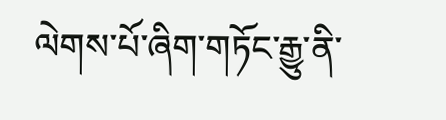ལེགས་པོ་ཞིག་གཏོང་རྒྱུ་ནི་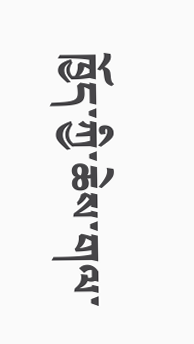ཁྱོད་ཀྱི་ཆེས་གལ་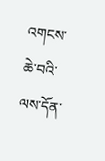འགངས་ཆེ་བའི་ལས་དོན་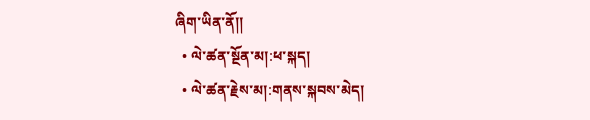ཞིག་ཡིན་ནོ།།
  • ལེ་ཚན་སྔོན་མ།:ཕ་སྐད།
  • ལེ་ཚན་རྗེས་མ།:གནས་སྐབས་མེད།